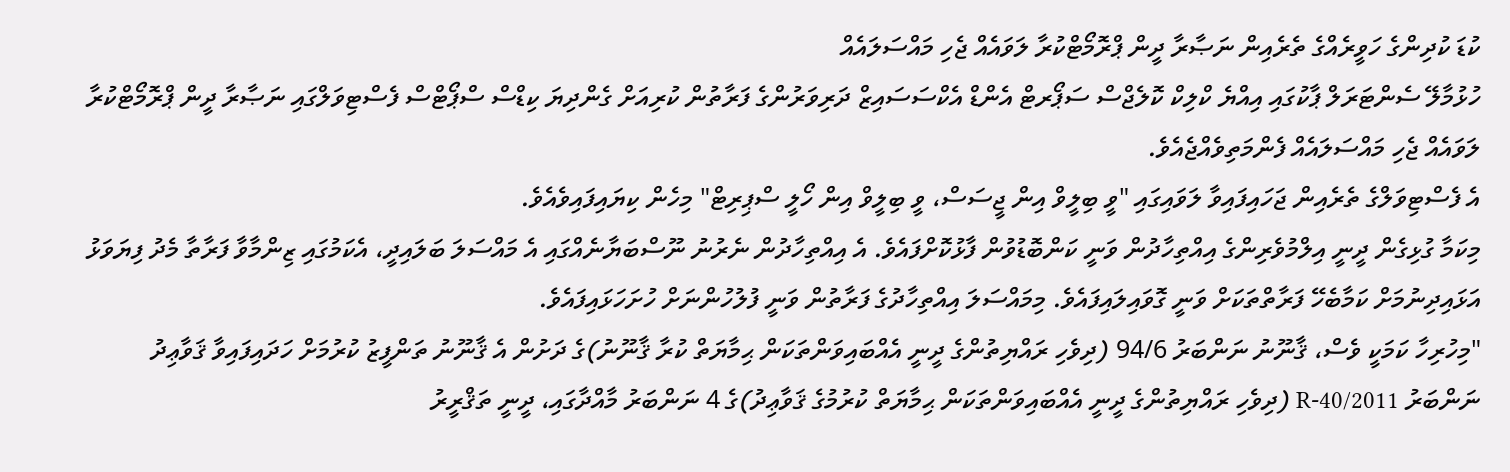ކުޑަ ކުދިންގެ ހަވީރެއްގެ ތެރެއިން ނަޞާރާ ދީން ޕްރޮމޯޓްކުރާ ލަވައެއް ޖެހި މައްސަލައެއް
ހުޅުމާލޭ ސެންޓަރަލް ޕާކުގައި އިއްޔެ ކްލިކް ކޮލެޖްސް ސަޕޯރޓް އެންޑް އެކްސަސައިޒް ދަރިވަރުންގެ ފަރާތުން ކުރިއަށް ގެންދިޔަ ކިޑްސް ސްޕޯޓްސް ފެސްޓިވަލްގައި ނަޞާރާ ދީން ޕްރޮމޯޓްކުރާ ލަވައެއް ޖެހި މައްސަލައެއް ފެންމަތިވެއްޖެއެވެ.
އެ ފެސްޓިވަލްގެ ތެރެއިން ޖަހައިފައިވާ ލަވައިގައި "ވީ ބިލީވް އިން ޖީސަސް، ވީ ބިލީވް އިން ހޯލީ ސްޕިރިޓް" މިހެން ކިޔައިފައިވެއެވެ.
މިކަމާ ގުޅިގެން ދީނީ އިލްމުވެރިންގެ އިއްތިހާދުން ވަނީ ކަންބޮޑުވުން ފާޅުކޮށްފައެވެ. އެ އިއްތިހާދުން ނެރުނު ނޫސްބަޔާނެއްގައި އެ މައްސަލަ ބަލައިދީ، އެކަމުގައި ޒިންމާވާ ފަރާތާ މެދު ފިޔަވަޅު އަޅައިދިނުމަށް ކަމާބެހޭ ފަރާތްތަކަށް ވަނީ ގޮވައިލައިފައެވެ. މިމައްސަލަ އިއްތިހާދުގެ ފަރާތުން ވަނީ ފުލުހުންނަށް ހުށަހަޅައިފައެވެ.
"މިހުރިހާ ކަމަކީ ވެސް، ޤާނޫނު ނަންބަރު 94/6 (ދިވެހި ރައްޔިތުންގެ ދީނީ އެއްބައިވަންތަކަން ޙިމާޔަތް ކުރާ ޤާނޫނު)ގެ ދަށުން އެ ޤާނޫނު ތަންފީޒު ކުރުމަށް ހަދައިފައިވާ ޤަވާޢިދު ނަންބަރު 2011/R-40 (ދިވެހި ރައްޔިތުންގެ ދީނީ އެއްބައިވަންތަކަން ޙިމާޔަތް ކުރުމުގެ ޤަވާޢިދު)ގެ 4 ނަންބަރު މާއްދާގައި، ދީނީ ތަޤްރީރު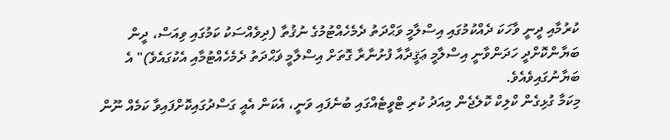ކުރުމާއި ދީނީ ވާހަކަ ދެއްކުމުގައި އިސްލާމީ ވަޙްދަތު ދެމެހެއްޓުމުގެ ނުޤުތާ (ދިވެއްސަކު ކަމުގައި ވިއަސް، ދީން ބަޔާންކޮށްދީ ހަދަންވާނީ އިސްލާމީ ޢަޤީދާއާ ފުށުނާރާ ގޮތަށް އިސްލާމީ ޥަޙްދަތު ދެމެހެއްޓުމާއި އެކުގައެވެ)" އެ ބަޔާނުގައިވެއެވެ.
މިކަމާ ގުޅިގެން ކްލިކް ކޮލެޖެން މިއަދު ކުރި ޓްވީޓެއްގައި ބުނެފައި ވަނީ، އެކަން އެއީ ގަސްދުގައިކޮށްފައިވާ ކަމެއް ނޫން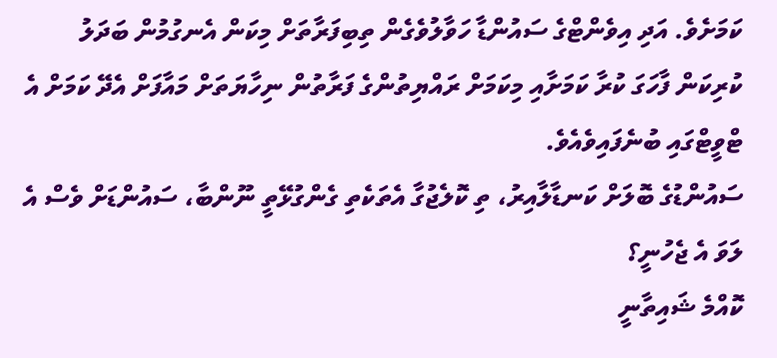ކަމަށެވެ. އަދި އިވެންޓްގެ ސައުންޑާ ހަވާލުވެގެން ތިބިފަރާތަށް މިކަން އެނގުމުން ބަދަލު ކުރިކަން ފާހަގަ ކުރާ ކަމަށާއި މިކަމަށް ރައްޔިތުންގެ ފަރާތުން ނިހާޔަތަށް މައާފަށް އެދޭ ކަމަށް އެ ޓްވީޓްގައި ބުނެފައިވެއެވެ.
ސައުންޑުގެ ބޮލަށް ކަނޑާލާއިރު، ތި ކޮލެޖުގާ އެތަކެތި ގެންގުޅޭތީ ނޫންބާ، ސައުންޑަށް ވެސް އެ ލަވަ އެ ޖެހުނީ؟
ކޮއްމެ ޝައިތާނީ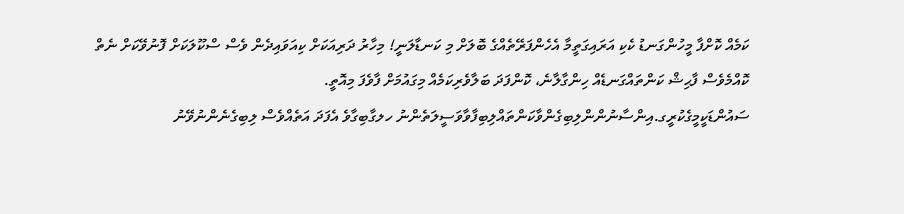ކަމެއް ކޮށްފާ މީހުންގަނޑު ކެކި އަރައިގަތީމާ އެހެންފަރޭތެއްގެ ބޮލަށް މި ކަނޑާލަނީ! މިހާރު ދަރިއަކަށް ކިއަވައިދެން ވެސް ސްކޫލަކަށް ފޮނުވޭކަށް ނެތް ކޮއްމެވެސް ފާޙިޝް ކަންތައްގަނޑެއް ހިންގާލާނެ، ކޮންފަދަ ބަލާވެރިކަމެއް މިގައުމަށް ފާވެފަ މިއޮތީ.
ސައުންޑަކީމީގެކުރީގ.އިންސާނުންންލިބިގެންވާކަންތައްލިބިފާވާވަސީލަތެންނު ހލގާބިގާވެ އެފަދަ އަތެއްވެސް ލިބިގެނެންނުވޭނު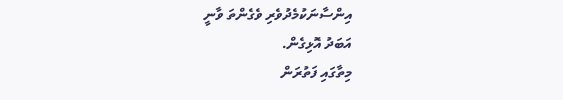އިންސާނަކުމެދުވެރި ވެގެންތަ ވާނީ
އަބަދު އޮޅިގެން.
މިތާގައި ފަތުރަން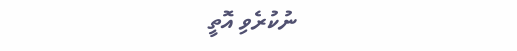ނުކުރެވި އޮތީ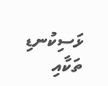ޅަސިކުނޑި ތަކާއި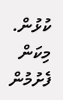ކުޅުން.
މިކަން ފެށުމުން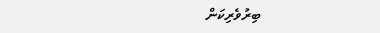ބިރުވެރިކަން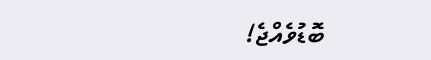ބޮޑުވެއްޖެ!